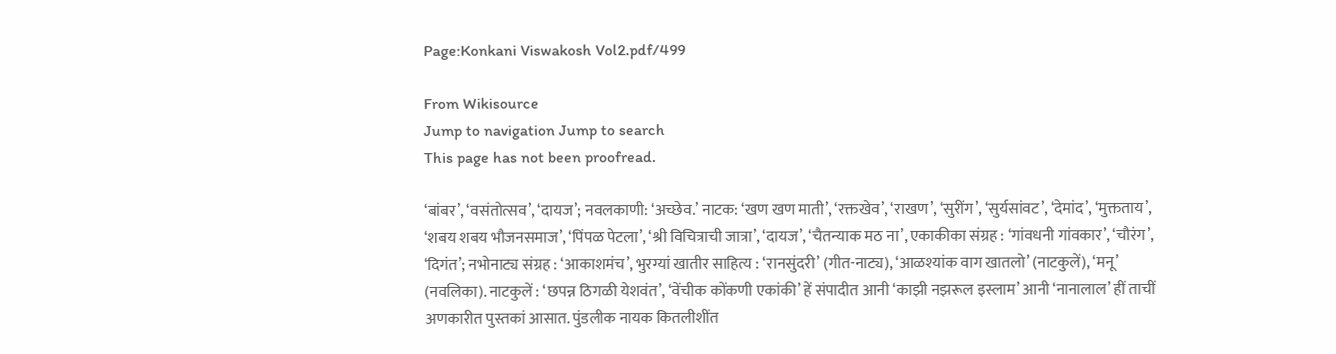Page:Konkani Viswakosh Vol2.pdf/499

From Wikisource
Jump to navigation Jump to search
This page has not been proofread.

‘बांबर’, ‘वसंतोत्सव’, ‘दायज’; नवलकाणी: ‘अच्छेव.’ नाटक: ‘खण खण माती’, ‘रक्तखेव’, ‘राखण’, ‘सुरींग’, ‘सुर्यसांवट’, ‘देमांद’, ‘मुक्तताय’, ‘शबय शबय भौजनसमाज’, ‘पिंपळ पेटला’, ‘श्री विचित्राची जात्रा’, ‘दायज’, ‘चैतन्याक मठ ना’, एकाकीका संग्रह : ‘गांवधनी गांवकार’, ‘चौरंग’, ‘दिगंत’; नभोनाट्य संग्रह : ‘आकाशमंच’, भुरग्यां खातीर साहित्य : ‘रानसुंदरी’ (गीत-नाट्य), ‘आळश्यांक वाग खातलो’ (नाटकुलें), ‘मनू’ (नवलिका). नाटकुलें : ‘छपन्न ठिगळी येशवंत’, ‘वेंचीक कोंकणी एकांकी’ हें संपादीत आनी ‘काझी नझरूल इस्लाम’ आनी ‘नानालाल’ हीं ताचीं अणकारीत पुस्तकां आसात. पुंडलीक नायक कितलीशींत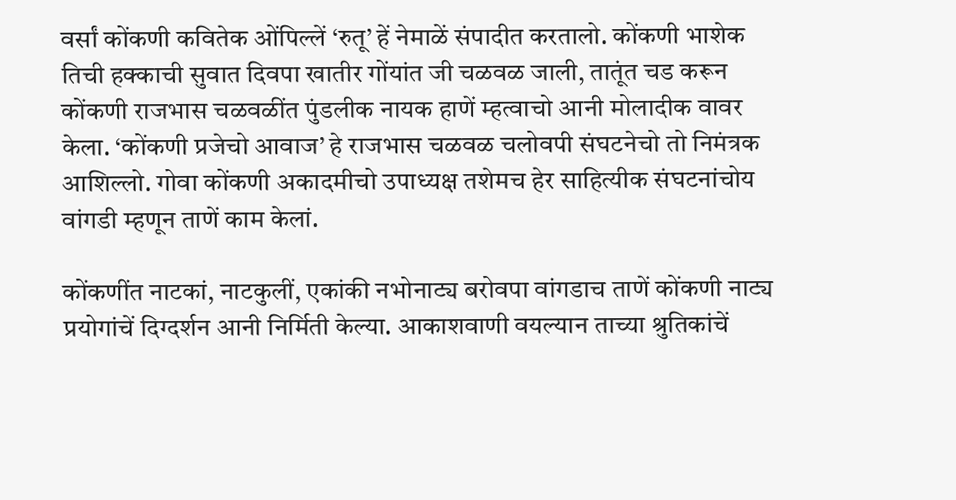वर्सां कोंकणी कवितेक ओंपिल्लें ‘रुतू’ हें नेमाळें संपादीत करतालो. कोंकणी भाशेक तिची हक्काची सुवात दिवपा खातीर गोंयांत जी चळवळ जाली, तातूंत चड करून कोंकणी राजभास चळवळींत पुंडलीक नायक हाणें म्हत्वाचो आनी मोलादीक वावर केला. ‘कोंकणी प्रजेचो आवाज’ हे राजभास चळवळ चलोवपी संघटनेचो तो निमंत्रक आशिल्लो. गोवा कोंकणी अकादमीचो उपाध्यक्ष तशेमच हेर साहित्यीक संघटनांचोय वांगडी म्हणून ताणें काम केलां.

कोंकणींत नाटकां, नाटकुलीं, एकांकी नभोनाट्य बरोवपा वांगडाच ताणें कोंकणी नाट्य प्रयोगांचें दिग्दर्शन आनी निर्मिती केल्या. आकाशवाणी वयल्यान ताच्या श्रुतिकांचें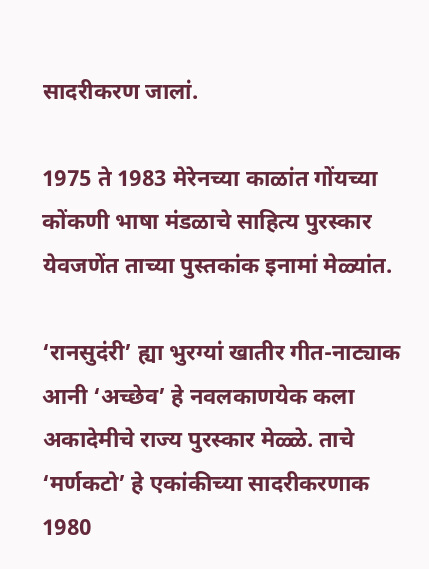सादरीकरण जालां.

1975 ते 1983 मेरेनच्या काळांत गोंयच्या कोंकणी भाषा मंडळाचे साहित्य पुरस्कार येवजणेंत ताच्या पुस्तकांक इनामां मेळ्यांत.

‘रानसुदंरी’ ह्या भुरग्यां खातीर गीत-नाट्याक आनी ‘अच्छेव’ हे नवलकाणयेक कला अकादेमीचे राज्य पुरस्कार मेळ्ळे. ताचे ‘मर्णकटो’ हे एकांकीच्या सादरीकरणाक 1980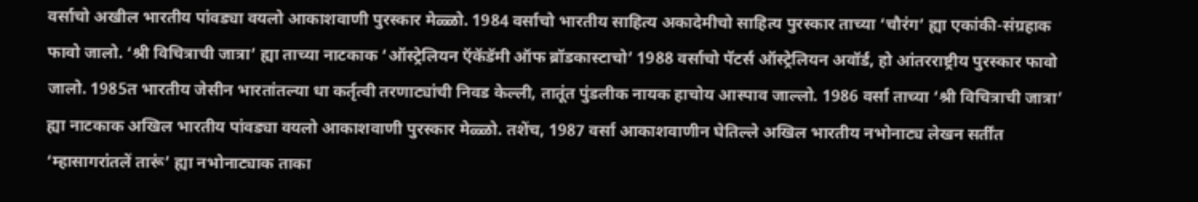वर्साचो अखील भारतीय पांवड्या वयलो आकाशवाणी पुरस्कार मेळ्ळो. 1984 वर्साचो भारतीय साहित्य अकादेमीचो साहित्य पुरस्कार ताच्या ‘चौरंग’ ह्या एकांकी-संग्रहाक फावो जालो. ‘श्री विचित्राची जात्रा’ ह्या ताच्या नाटकाक ‘ऑस्ट्रेलियन ऍकॅडॅमी ऑफ ब्रॉडकास्टाचो’ 1988 वर्साचो पॅटर्स ऑस्ट्रेलियन अवॉर्ड, हो आंतरराष्ट्रीय पुरस्कार फावो जालो. 1985त भारतीय जेसीन भारतांतल्या धा कर्तृत्वी तरणाट्यांची निवड केल्ली, तातूंत पुंडलीक नायक हाचोय आस्पाव जाल्लो. 1986 वर्सा ताच्या ‘श्री विचित्राची जात्रा’ ह्या नाटकाक अखिल भारतीय पांवड्या वयलो आकाशवाणी पुरस्कार मेळ्ळो. तशेंच, 1987 वर्सा आकाशवाणीन घेतिल्ले अखिल भारतीय नभोनाट्य लेखन सर्तींत ‘म्हासागरांतलें तारूं’ ह्या नभोनाट्याक ताका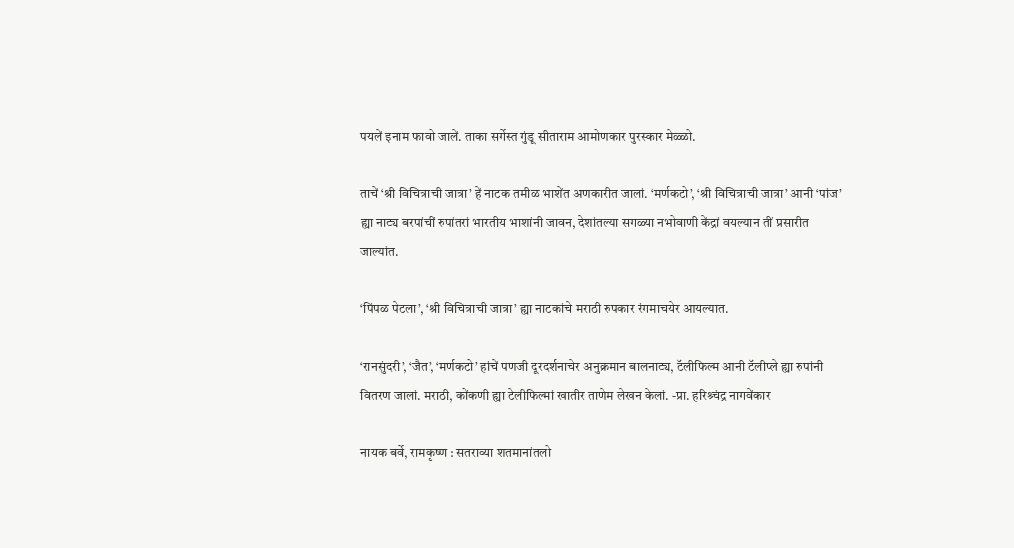पयलें इनाम फावो जालें. ताका सर्गेस्त गुंडू सीताराम आमोणकार पुरस्कार मेळ्ळो.

ताचें ‘श्री विचित्राची जात्रा’ हें नाटक तमीळ भाशेंत अणकारीत जालां. ‘मर्णकटो’, ‘श्री विचित्राची जात्रा’ आनी ‘पांज’ ह्या नाट्य बरपांचीं रुपांतरां भारतीय भाशांनी जावन, देशांतल्या सगळ्या नभोवाणी केंद्रां वयल्यान तीं प्रसारीत जाल्यांत.

‘पिंपळ पेटला’, ‘श्री विचित्राची जात्रा’ ह्या नाटकांचे मराठी रुपकार रंगमाचयेर आयल्यात.

‘रानसुंदरी’, ‘जैत’, ‘मर्णकटो’ हांचें पणजी दूरदर्शनाचेर अनुक्रमान बालनाट्य, टॅलीफिल्म आनी टॅलीप्ले ह्या रुपांनी वितरण जालां. मराठी, कोंकणी ह्या टेलीफिल्मां खातीर ताणेम लेखन केलां. -प्रा. हरिश्र्चंद्र नागवेंकार

नायक बर्वे, रामकृष्ण : सतराव्या शतमानांतलो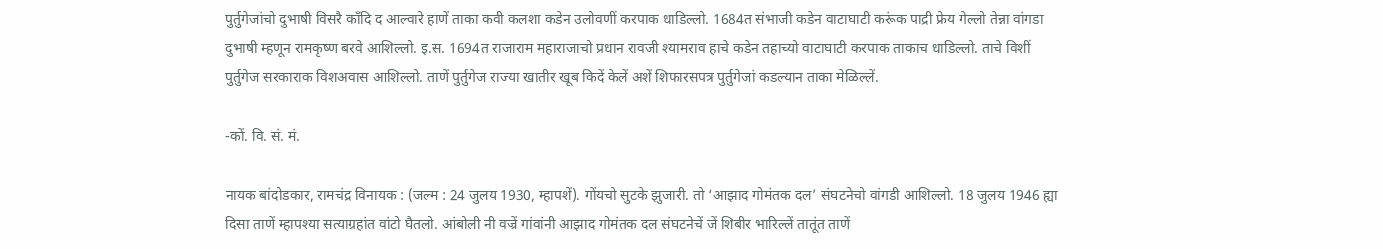पुर्तुगेजांचो दुभाषी विसरै कॉंदि द आल्वारे हाणें ताका कवी कलशा कडेन उलोवणीं करपाक धाडिल्लो. 1684त संभाजी कडेन वाटाघाटी करूंक पाद्री फ्रेय गेल्लो तेन्ना वांगडा दुभाषी म्हणून रामकृष्ण बरवे आशिल्लो. इ.स. 1694त राजाराम महाराजाचो प्रधान रावजी श्यामराव हाचे कडेन तहाच्यो वाटाघाटी करपाक ताकाच धाडिल्लो. ताचे विशीं पुर्तुगेज सरकाराक विशअवास आशिल्लो. ताणें पुर्तुगेज राज्या खातीर खूब किदें केलें अशें शिफारसपत्र पुर्तुगेजां कडल्यान ताका मेळिल्लें.

-कों. वि. सं. मं.

नायक बांदोडकार, रामचंद्र विनायक : (जल्म : 24 जुलय 1930, म्हापशें). गोंयचो सुटके झुजारी. तो ‘आझाद गोमंतक दल’ संघटनेचो वांगडी आशिल्लो. 18 जुलय 1946 ह्या दिसा ताणें म्हापश्या सत्याग्रहांत वांटो घैतलो. आंबोली नी वज्रें गांवांनी आझाद गोमंतक दल संघटनेचें जें शिबीर भारिल्लें तातूंत ताणें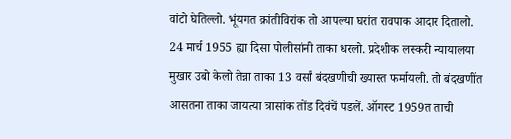वांटो घेतिल्लो. भूंयगत क्रांतीविरांक तो आपल्या घरांत रावपाक आदार दितालो. 24 मार्च 1955 ह्या दिसा पोलीसांनी ताका धरलो. प्रदेशीक लस्करी न्यायालया मुखार उबो केलो तेन्ना ताका 13 वर्सां बंदखणीची ख्यास्त फर्मायली. तो बंदखणींत आसतना ताका जायत्या त्रासांक तोंड दिवंचें पडलें. ऑगस्ट 1959त ताची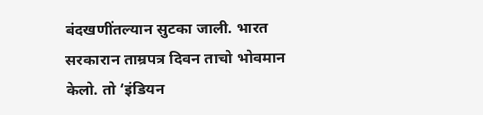बंदखणींतल्यान सुटका जाली. भारत सरकारान ताम्रपत्र दिवन ताचो भोवमान केलो. तो ‘इंडियन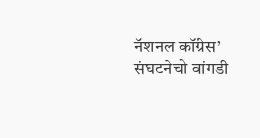नॅशनल कॉंग्रेस’ संघटनेचो वांगडी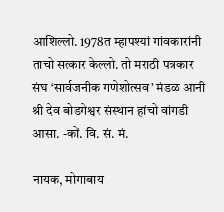आशिल्लो. 1978त म्हापश्यां गांवकारांनी ताचो सत्कार केल्लो. तो मराठी पत्रकार संघ ‘सार्वजनीक गणेशोत्सव’ मंडळ आनी श्री देव बोडगेश्वर संस्थान हांचो वांगडी आसा. -कों. वि. सं. मं.

नायक, मोगाबाय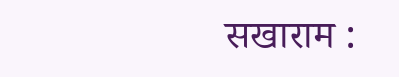सखाराम :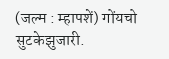(जल्म : म्हापशें) गोंयचो सुटकेझुजारी.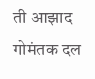ती आझाद गोमंतक दल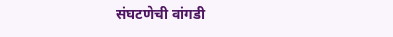संघटणेची वांगडी